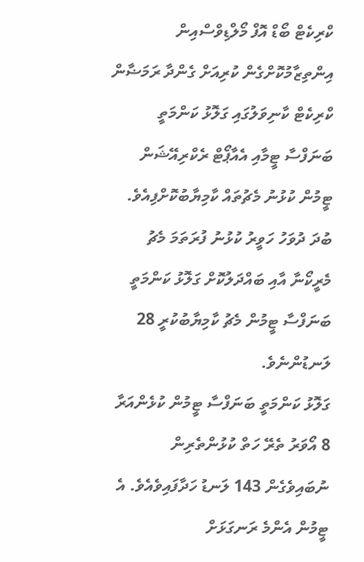ކްރިކެޓް ބޯޑް އޮފް މޯލްޑިވްސްއިން އިންތިޒާމުކޮށްގެން ކުރިއަށް ގެންދާ ރަމަޟާން ކްރިކެޓް ކާނިވަލުގައި ގަލޮޅު ކަންމަތީ ބަނަފްސާ ޓީމާއި އެއާޕޯޓް ރެކްރިއޭޝަން ޓީމުން ކުޅުނު މެޗުތައް ކާމިޔާބުކޮށްފިއެވެ.
ބުދަ ދުވަހު ހަވީރު ކުޅުނު ފުރަތަމަ މެޗު މެރީކޯނާ އާއި ބައްދަލުކޮށް ގަލޮޅު ކަންމަތީ ބަނަފްސާ ޓީމުން މެޗު ކާމިޔާބުކުރީ 28 ލަނޑުންނެވެ.
ގަލޮޅު ކަންމަތީ ބަނަފްސާ ޓީމުން ކުޅެންއަރާ 8 އޯވަރު ތެރޭ ހަތް ކުޅުންތެރިން ނުބައިވެގެން 143 ލަނޑު ހަދާފައިވެއެވެ. އެ ޓީމުން އެންމެ ރަނގަޅަށް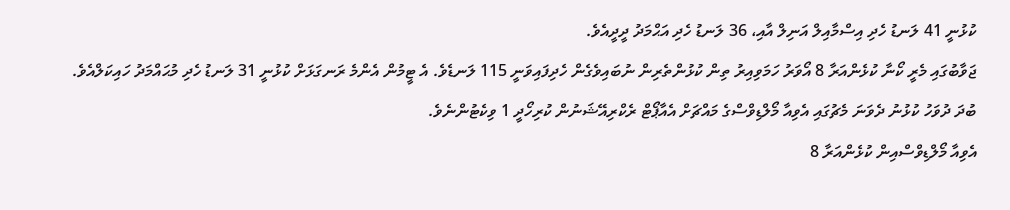ކުޅުނީ 41 ލަނޑު ހެދި އިސްމާއިލް އަނިލް އާއި، 36 ލަނޑު ހެދި އަޙްމަދު ދީދީއެވެ.
ޖަވާބުގައި މެރީ ކޯނާ ކުޅެންއަރާ 8 އޯވަރު ހަމަވިއިރު ތިން ކުޅުންތެރިން ނުބައިވެގެން ހެދިފައިވަނީ 115 ލަނޑެވެ. އެ ޓީމުން އެންމެ ރަނގަޅަށް ކުޅުނީ 31 ލަނޑު ހެދި މުޙައްމަދު ހައިކަލްއެވެ.
ބުދަ ދުވަހު ކުޅުނު ދެވަނަ މެޗުގައި އެވިއާ މޯލްޑިވްސްގެ މައްޗަށް އެއާޕޯޓް ރެކްރިއޭޝަނުން ކުރިހޯދީ 1 ވިކެޓުންނެވެ.
އެވިއާ މޯލްޑިވްސްއިން ކުޅެންއަރާ 8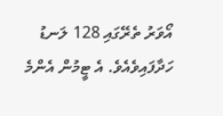އޯވަރު ތެރޭގައި 128 ލަނޑު ހަދާފައިވެއެވެ. އެ ޓީމުން އެންމެ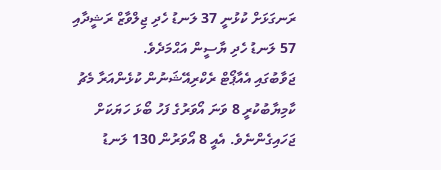ރަނގަޅަށް ކުޅުނީ 37 ލަނޑު ހެދި ޖިލްވާޒް ރަޝީދާއި 57 ލަނޑު ހެދި ޔާސީން އަޙްމަދެވެ.
ޖަވާބުގައި އެއާޕޯޓް ރެކްރިއޭޝަނުން ކުޅެންއަރާ މެޗު ކާމިޔާބުކުރީ 8 ވަނަ އޯވަރުގެ ފަހު ބޯޅަ ހަޔަކަށް ޖަހައިގެންނެވެ. އެއީ 8 އޯވަރުން 130 ލަނޑު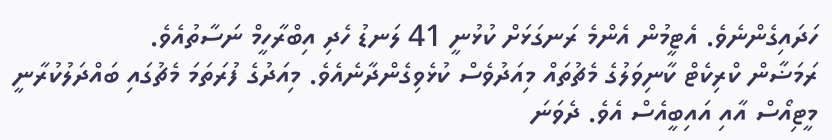ހަދައިގެންނެވެ. އެޓީމުން އެންމެ ރަނގަޅަށް ކުޅުނީ 41 ލަނޑު ހެދި އިބްރާހީމް ނަސާތުއެވެ.
ރަމަޟާން ކްރިކެޓް ކާނިވަލުގެ މެޗުތައް މިއަދުވެސް ކުޅެވިގެންދާނެއެވެ. މިއަދުގެ ފުރަތަމަ މެޗުގައި ބައްދަލުކުރާނީ މީޓިއޯސް އާއި އައިބީއެސް އެވެ. ދެވަނަ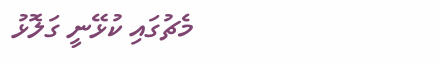މެޗުގައި ކުޅޭނީ ގަލޮޅު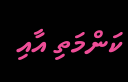ކަންމަތި އާއި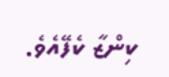ކިންޒާ ކެފޭއެވެ.